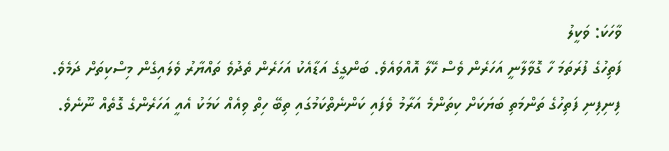ވާހަކަ: ވަކީލު
ފަތިހުގެ ފުރަތަމަ ހާ ގޮވާލާނީ އަހަރެން ވެސް ހޭލާ އޮއްވައެވެ. ބަންގީގެ އަޑާއެކު އަހަރެން ތެދުވެ ތައްޔާރު ވެލައިގެން މިސްކިތަށް ދަމެވެ. ފިނިފިނި ފަތިހުގެ ތަންމަތި ބަޔަކަށް ކިތަންމެ އަރާމު ވެފައި ކަންނެތްކަމުގައި ތިބޭ ހިތް ވިއެއް ކަމަކު އެއީ އަހަރެންގެ ގޮތެއް ނޫނެވެ.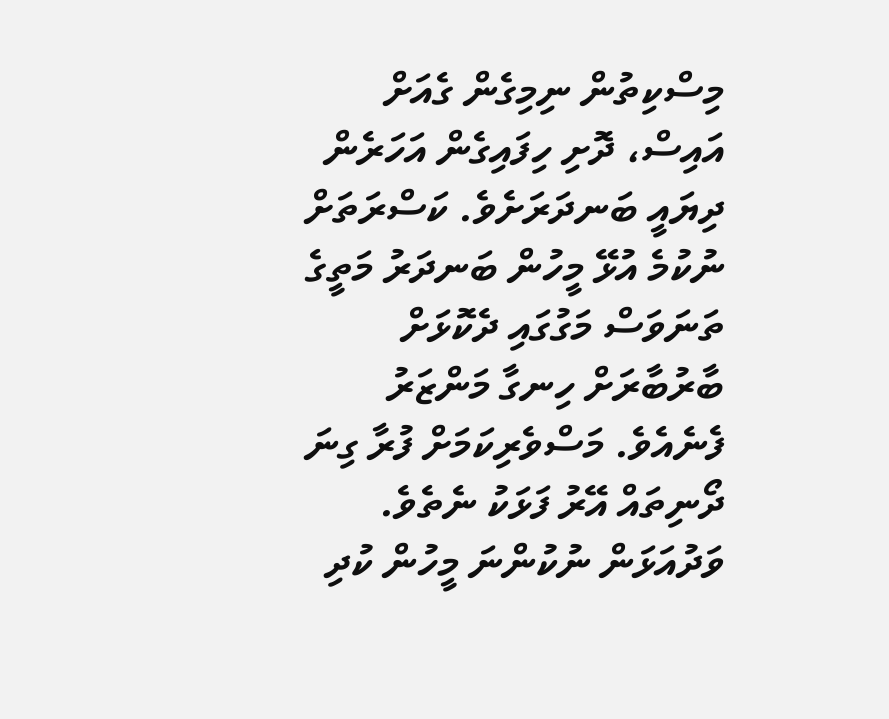މިސްކިތުން ނިމިގެން ގެއަށް އައިސް، ދޮށި ހިފައިގެން އަހަރެން ދިޔައީ ބަނދަރަށެވެ. ކަސްރަތަށް ނުކުމެ އުޅޭ މީހުން ބަނދަރު މަތީގެ ތަނަވަސް މަގުގައި ދެކޮޅަށް ބާރުބާރަށް ހިނގާ މަންޒަރު ފެނެއެވެ. މަސްވެރިކަމަށް ފުރާ ގިނަ ދޯނިތައް އޭރު ފަޅަކު ނެތެވެ. ވަދުއަޅަން ނުކުންނަ މީހުން ކުދި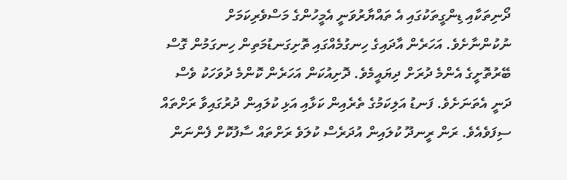ދޯނިތަކާއި ޑިންގީތަކުގައި އެ ތައްޔާރުވަނީ އެމީހުންގެ މަސްވެރިކަމަށް ނުކުންނާށެވެ. އަހަރެން އާދައިގެ ހިނގުމެއްގައި ތޮށިގަނޑުމަތިން ހިނގަމުން ގޮސް ބޭރުތޮށީގެ އެންމެ ދުރަށް ދިޔައީމެވެ. ދޮށިއުކަން އަހަރެން ކޮންމެ ދުވަހަކު ވެސް ދަނީ އެތަނަށެވެ. ފަނޑު އަލިކަމުގެ ތެރެއިން ކަޅާއި އަޅި ކުލައިން ދުރުގައިވާ ރަށްތައް ސިފަވެއެވެ. ރަން ރީނދޫ ކުލައިން އުދަރެސް ކުލަވެ ރަށްތައް ސާފުކޮށް ފެންނަން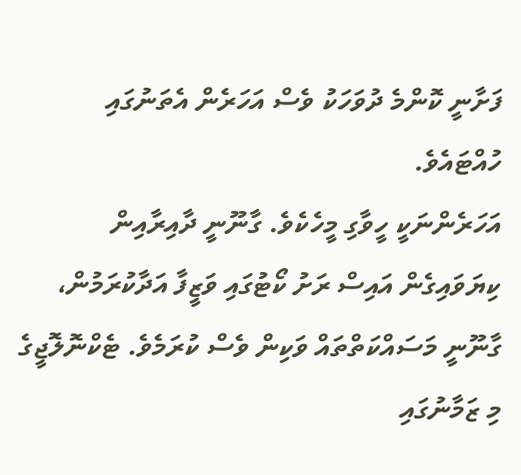ފަށާނީ ކޮންމެ ދުވަހަކު ވެސް އަހަރެން އެތަނުގައި ހުއްޓައެވެ.
އަހަރެންނަކީ ހީވާގި މީހެކެވެ. ގާނޫނީ ދާއިރާއިން ކިޔަވައިގެން އައިސް ރަށު ކޯޓުގައި ވަޒީފާ އަދާކުރަމުން، ގާނޫނީ މަސައްކަތްތައް ވަކިން ވެސް ކުރަމެވެ. ޓެކްނޮލޮޖީގެ މި ޒަމާނުގައި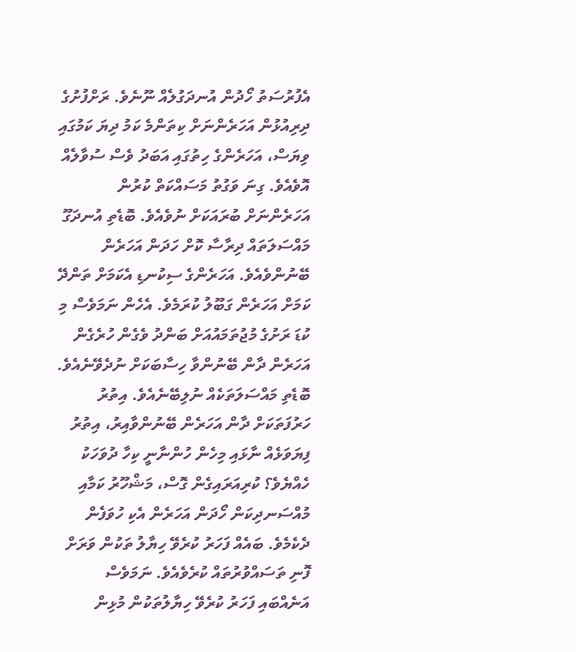އެފުރުސަތު ހޯދުން އުނދަގުލެއް ނޫނެވެ. ރަށްފުށުގެ ދިރިއުޅުން އަހަރެންނަށް ކިތަންމެ ކަމު ދިޔަ ކަމުގައި ވިޔަސް، އަހަރެންގެ ހިތުގައި އަބަދު ވެސް ސުވާލެއް އޮވެއެވެ. ގިނަ ވަގުތު މަސައްކަތް ކުރުން އަހަރެންނަށް ބުރައަކަށް ނުވެއެވެ. ބޮޑެތި އުނދަގޫ މައްސަލަތައް ދިރާސާ ކޮށް ހަދަން އަހަރެން ބޭނުންވެއެވެ. އަހަރެންގެ ސިކުނޑި އެކަމަށް ތަންދޭ ކަމަށް އަހަރެން ގަބޫލު ކުރަމެވެ. އެހެން ނަމަވެސް މި ކުޑަ ރަށުގެ މުޖުތަމައުއަށް ބަންދު ވެގެން ހުރެގެން އަހަރެން ދާން ބޭނުންވާ ހިސާބަކަށް ނުދެވޭނެއެވެ. ބޮޑެތި މައްސަލަތަކެއް ނުލިބޭނެއެވެ. އިތުރު ހަރުފަތަކަށް ދާން އަހަރެން ބޭނުންވާއިރު، އިތުރު ފިޔަވަޅެއް ނާޅައި މިހެން ހުންނާނީ ކިހާ ދުވަހަކު ހެއްޔެވެ؟ ކުރިއަރައިގެން ގޮސް، މަޝްހޫރު ކަމާއި މުއްސަނދިކަން ހޯދަން އަހަރެން އެކި ހުވަފެން ދެކެމެވެ. ބައެއް ފަހަރު ކުރެވޭ ހިޔާލު ތަކުން ވަރަށް ފޮނި ތަސައްވުރުތައް ކުރެވެއެވެ. ނަމަވެސް އަނެއްބައި ފަހަރު ކުރެވޭ ހިޔާލުތަކުން މުޅިން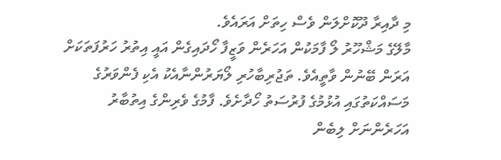މި ދާއިރާ ދޫކޮށްލަން ވެސް ހިތަށް އަރައެވެ.
މާލޭގެ މަޝްހޫރު ލޯ ފާމަކުން އަހަރެން ވަޒީފާ ހޯދައިގެން އައީ އިތުރު ހަރުފަތަކަށް އަރަން ބޭނުން ވާތީއެވެ. ތަޖުރިބާހުރި ލޯޔަރުންނާއެކު އެކި ފެންވަރުގެ މަސައްކަތުގައި އުޅުމުގެ ފުރުސަތު ހޯދާށެވެ. ފާމުގެ ވެރިންގެ އިތުބާރު އަހަރެންނަށް ލިބެން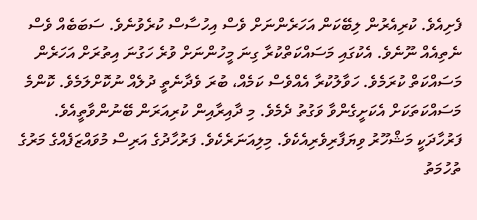ފެށިއެވެ. ކުރިއެރުން ލިބޭކަން އަހަރެންނަށް ވެސް އިހުސާސް ކުރެވުނެވެ. ސަބަބެއް ވެސް ނެތިއެއް ނޫނެވެ. އެކުގައި މަސައްކަތްކުރާ ގިނަ މީހުންނަށް ވުރެ ހަގުނަ އިތުރަށް އަހަރެން މަސައްކަތް ކުރަމެވެ. ހަވާލުކުރާ އެއްވެސް ކަމެއް، ބުރަ ވެދާނެތީ ދުލެއް ނުކޮށްލަމެވެ. ކޮންމެ މަސައްކަތަކަށް އެކަށީގެންވާ ވަގުތު ދެމެވެ. މި ދާއިރާއިން ކުރިއަރަން ބޭނުންވާތީއެވެ.
ފަރުހާދަކީ މަޝްހޫރު ވިޔަފާރިވެރިއެކެވެ. މިލިއަނަރެކެވެ. ފަރުހާދުގެ އަރިސް މުވައްޒަފެއްގެ މަރުގެ ތުހުމަތު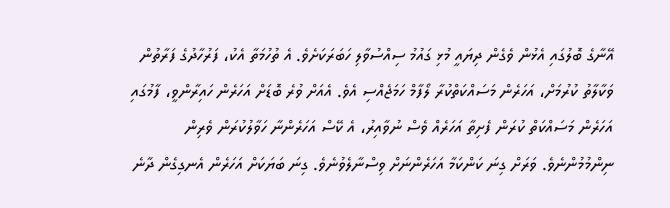އޭނާގެ ބޮލުގައި އެޅުން ވެގެން ދިޔައީ މުޅި ގައުމު ސިއްސުވާލި ހަބަރަކަށެވެ. އެ ތުހުމަތާ އެކު، ފަރުހާދުގެ ފަރާތުން ވަކާލާތު ކުރުމަށް، އަހަރެން މަސައްކަތްކުރާ ލޯފާމް ހަމަޖެއްސި އެވެ. އެއަށް ވުރެ ބޮޑަށް އަހަރެން ހައިރާންވީ، ފާމުގައި އަހަރެން މަސައްކަތް ކުރަން ފެށިތާ އަހަރެއް ވެސް ނުވާއިރު، އެ ކޭސް އަހަރެންނާ ހަވާލުކުރަން ވެރިން ނިންމުމުންނެވެ. ވަރަށް ގިނަ ކަންކަމާ އަހަރެންނަށް ވިސްނާލެވުނެވެ. ގިނަ ބަޔަކަށް އަހަރެން އެނގިގެން ދާނެ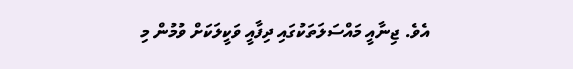އެވެ. ޖިނާއީ މައްސަލަތަކުގައި ދިފާއީ ވަކީލަކަށް ވުމުން މި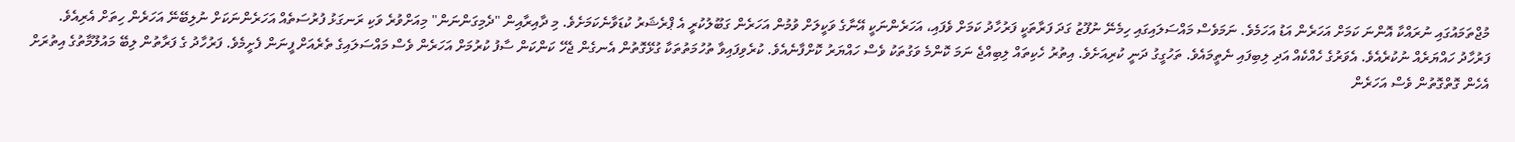މުޖްތަމައުގައި ނުރައްކާ އޮންނަ ކަމަށް އަހަރެން އަޑު އަހަމެވެ. ނަމަވެސް މައްސަލައިގައި ހިމެނޭ ނުފޫޒު ގަދަ ފަރާތަކީ ފަރުހާދު ކަމަށް ވެފައި، އަހަރެންނަކީ އޭނާގެ ވަކީލަށް ވުމުން އަހަރެން ގަބޫލުކުރީ އެ ޕްރެޝަރު ކުޑަވާނެކަމަށެވެ. މި ދާއިރާއިން "ދެމިގަންނަން" މިއަށްވުރެ ވަކި ރަނގަޅު ފުރުސަތެއް އަހަރެންނަކަށް ނުލިބޭނޭ އަހަރެން ހިތަށް އެރިއެވެ.
ފަރުހާދު ހައްޔަރެއް ނުކުރެއެވެ. އެވަރުގެ ހެއްކެއް އަދި ލިބިފައި ނެތީމައެވެ. ތަހުގީގު ދަނީ ކުރިއަށެވެ. އިތުރު ހެކިތައް ލިބިއްޖެ ނަމަ ކޮންމެ ވަގުތަކު ވެސް ހައްޔަރު ކޮށްފާނެއެވެ. ކުރެވިފައިވާ ތުހުމަތުތަކާ ގުޅޭގޮތުން އެނގެން ޖެހޭ ކަންކަން ސާފު ކުރުމަށް އަހަރެން ވެސް މައްސަލައިގެ ތެރެއަށް ފީނަން ފެށީމެވެ. ފަރުހާދު ގެ ފަރާތުން ލިބޭ މައުލޫމާތުގެ އިތުރަށް އެހެން ގޮތްގޮތުން ވެސް އަހަރެން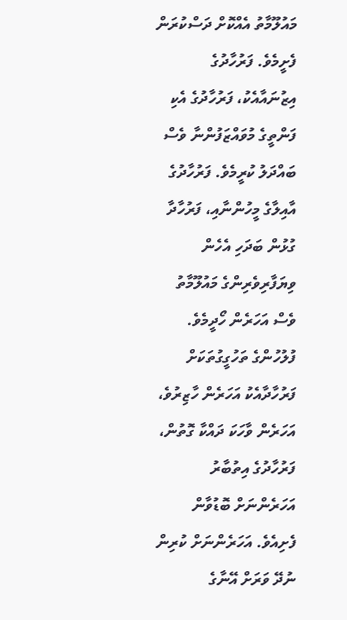މައުލޫމާތު އެއްކޮށް ދަސްކުރަން ފެށީމެވެ. ފަރުހާދުގެ އިޒުނައާއެކު، ފަރުހާދުގެ އެކި ފަންތީގެ މުވައްޒަފުންނާ ވެސް ބައްދަލު ކުރީމެވެ. ފަރުހާދުގެ އާއިލާގެ މީހުންނާއި، ފަރުހާދާ ގުޅުން ބަދަހި އެހެން ވިޔަފާރިވެރިންގެ މައުލޫމާތު ވެސް އަހަރެން ހޯދީމެވެ.
ފުލުހުންގެ ތަހުގީގުތަކަށް ފަރުހާދާއެކު އަހަރެން ހާޒިރުވެ، އަހަރެން ވާހަކަ ދައްކާ ގޮތުން، ފަރުހާދުގެ އިތުބާރު އަހަރެންނަށް ބޮޑުވާން ފެށިއެވެ. އަހަރެންނަށް ކުރިން ނުދޭ ވަރަށް އޭނާގެ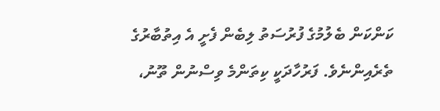ކަންކަން ބެލުމުގެ ފުރުސަތު ލިބެން ފެށީ އެ އިތުބާރުގެ ތެރެއިންނެވެ. ފަރުހާދަކީ ކިތަންމެ ވިސްނުން ތޫނު،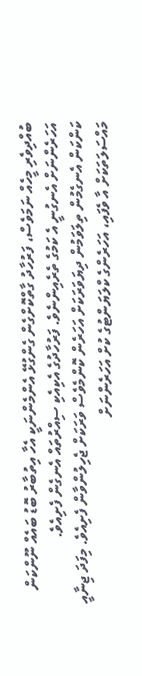ބުއްދިވެރި މީހެއް ނަމަވެސް، ފަރުހާދު ގާތްކޮށްގެން ގެންގުޅޭ އެންމެންނަކީ އެހާ އިތުބާރު ބޮޑު ބައެއް ނޫންކަން އަހަރެންނަށް އެނގުނީ އެ ކަމުގެ ތެރެއިންނެވެ. ފަރުހާދުގެ އެކިއެކި ސިއްރުތައް އެނގެން ފެށިއެވެ.
ކަންކަން އެނގެމުން ތިލަވަމުން ދިޔަވަރަކަށް އަހަރެން ކޮންމެވެސް ވަރަކަށް ޖެހިލުންވާން ފެށިއެވެ. މިފަދަ ޖިނާއީ މައްސަލަތަކަށް އާ ވެފައި، އަހަރެންގެ ކްލަޔަންޓުގެ ކުށް އަހަރެންނަށް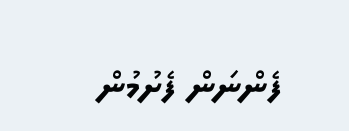ފެންނަން ފެށުމުން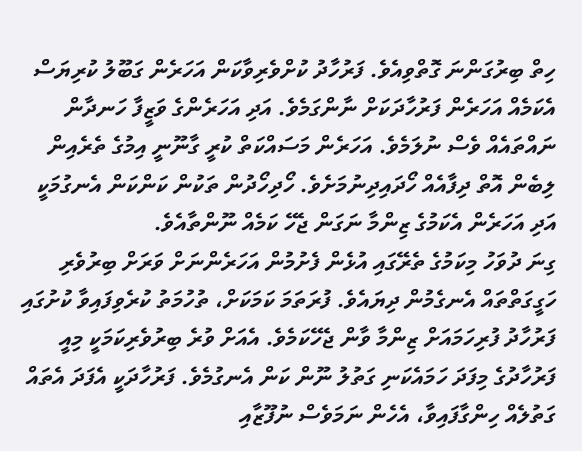ހިތް ބިރުގަންނަ ގޮތްވިއެވެ. ފަރުހާދު ކުށްވެރިވާކަން އަހަރެން ގަބޫލު ކުރިޔަސް އެކަމެއް އަހަރެން ފަރުހާދަކަށް ނާންގަމެވެ. އަދި އަހަރެންގެ ވަޒީފާ ހަނދާން ނައްތައެއް ވެސް ނުލަމެވެ. އަހަރެން މަސައްކަތް ކުރީ ގާނޫނީ އިމުގެ ތެރެއިން ލިބެން އޮތް ދިފާއެއް ހޯދައިދިނުމަށެވެ. ހޯދިހޯދުން ތަކުން ކަންކަން އެނގުމަކީ އަދި އަހަރެން އެކަމުގެ ޒިންމާ ނަގަން ޖެހޭ ކަމެއް ނޫންތާއެވެ.
ގިނަ ދުވަހު މިކަމުގެ ތެރޭގައި އުޅެން ފެށުމުން އަހަރެންނަށް ވަރަށް ބިރުވެރި ހަގީގަތްތައް އެނގެމުން ދިޔައެވެ. ފުރަތަމަ ކަމަކަށް، ތުހުމަތު ކުރެވިފައިވާ ކުށުގައި ފަރުހާދު ފުރިހަމައަށް ޒިންމާ ވާން ޖެހޭކަމެވެ. އެއަށް ވުރެ ބިރުވެރިކަމަކީ މިއީ ފަރުހާދުގެ މިފަދަ ހަމައެކަނި ގަތުލު ނޫން ކަން އެނގުމެވެ. ފަރުހާދަކީ އެފަދަ އެތައް ގަތުލެއް ހިންގާފައިވާ، އެހެން ނަމަވެސް ނުފޫޒާއި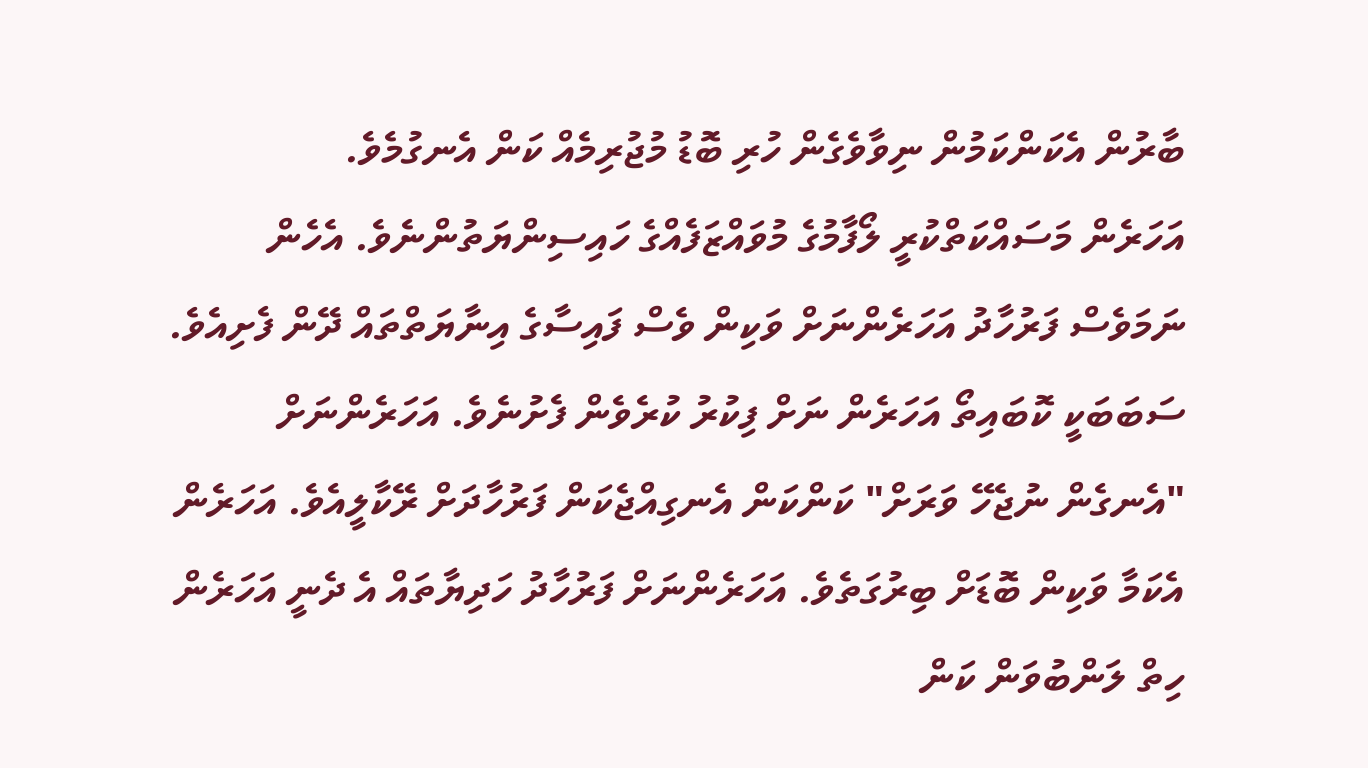ބާރުން އެކަންކަމުން ނިވާވެގެން ހުރި ބޮޑު މުޖުރިމެއް ކަން އެނގުމެވެ.
އަހަރެން މަސައްކަތްކުރީ ލޯފާމުގެ މުވައްޒަފެއްގެ ހައިސިންޔަތުންނެވެ. އެހެން ނަމަވެސް ފަރުހާދު އަހަރެންނަށް ވަކިން ވެސް ފައިސާގެ އިނާޔަތްތައް ދޭން ފެށިއެވެ. ސަބަބަކީ ކޮބައިތޯ އަހަރެން ނަށް ފިކުރު ކުރެވެން ފެށުނެވެ. އަހަރެންނަށް "އެނގެން ނުޖެހޭ ވަރަށް" ކަންކަން އެނގިއްޖެކަން ފަރުހާދަށް ރޭކާލީއެވެ. އަހަރެން އެކަމާ ވަކިން ބޮޑަށް ބިރުގަތެވެ. އަހަރެންނަށް ފަރުހާދު ހަދިޔާތައް އެ ދެނީ އަހަރެން ހިތް ލަންބުވަން ކަން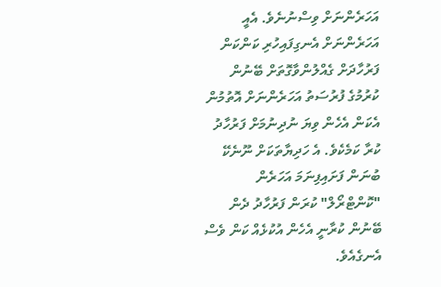އަހަރެންނަށް ވިސްނުނެވެ. އެއީ އަހަރެންނަށް އެނގިފައިހުރި ކަންކަން ފަރުހާދަށް ގެއްލުންވާގޮތަށް ބޭނުން ކުރުމުގެ ފުރުސަތު އަހަރެންނަށް އޮތުމުން އެކަން އެހެން ވިޔަ ނުދިނުމަށް ފަރުހާދު ކުރާ ކަމެކެވެ. އެ ހަދިޔާތަކަށް ނޫނެކޭ ބުނަން ފަށައިފިނަމަ އަހަރެން "ކޮންޓްރޯލް" ކުރަން ފަރުހާދު ދެން ބޭނުން ކުރާނީ އެހެން އުކުޅެއް ކަން ވެސް އެނގެއެވެ.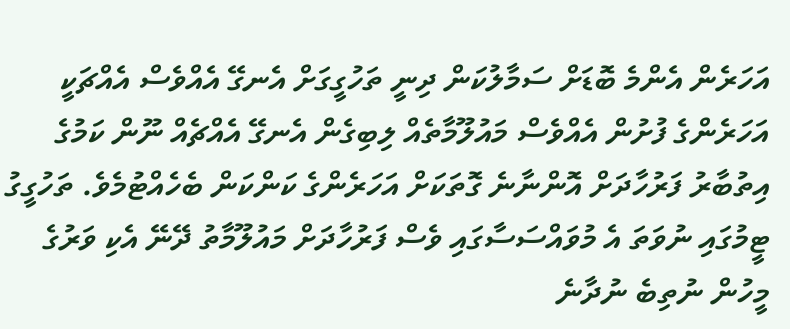އަހަރެން އެންމެ ބޮޑަށް ސަމާލުކަން ދިނީ ތަހުގީގަށް އެނގޭ އެއްވެސް އެއްޗަކީ އަހަރެންގެ ފުށުން އެއްވެސް މައުލޫމާތެއް ލިބިގެން އެނގޭ އެއްޗެއް ނޫން ކަމުގެ އިތުބާރު ފަރުހާދަށް އޮންނާނެ ގޮތަކަށް އަހަރެންގެ ކަންކަން ބެހެއްޓުމެވެ. ތަހުގީގު ޓީމުގައި ނުވަތަ އެ މުވައްސަސާގައި ވެސް ފަރުހާދަށް މައުލޫމާތު ދޭނޭ އެކި ވަރުގެ މީހުން ނުތިބެ ނުދާނެ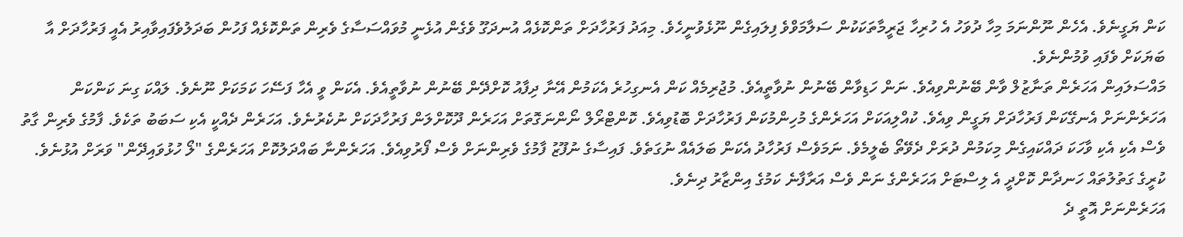ކަން ޔަގީނެވެ. އެހެން ނޫންނަމަ މިހާ ދުވަހު އެ ހުރިހާ ޖަރީމާތަކަކުން ސަލާމަވްވެ ފިލައިގެން ނޫޅެވުނީހެވެ. މިއަދު ފަރުހާދަށް ތަންކޮޅެއް އުނދަގޫ ވެގެން އުޅެނީ މުވައްސަސާގެ ވެރިން ތަންކޮޅެއް ފަހުން ބަދަލުވެފައިވާއިރު އެއީ ފަރުހާދަށް އާ ބަޔަކަށް ވެފައި ވުމުންނެވެ.
މައްސަލައިން އަހަރެން ތަނާޒުލް ވާން ބޭނުންވިއެވެ. ނަން ހަޑިވާން ބޭނުން ނުވާތީއެވެ. މުޖުރިމެއް ކަން އެނގިހުރެ އެކަމުން އޭނާ ދިފާއު ކޮށްދޭން ބޭނުން ނުވާތީއެވެ. އެކަން ވީ އެހާ ފަސޭހަ ކަމަކަށް ނޫނެވެ. ލައްކަ ގިނަ ކަންކަން އަހަރެންނަށް އެނގޭކަން ފަރުހާދަށް ޔަގީން ވިއެވެ. ކުއްލިއަކަށް އަހަރެންގެ މުހިންމުކަން ފަރުހާދަށް ބޮޑުވިއެވެ. ކޮންޓްރޯލް ނޯންނަގޮތަށް އަހަރެން ދޫކޮށްލަން ފަރުހާދަކަށް ނުކެރުނެވެ. އަހަރެން ދެއްކީ އެކި ސަބަބު ތަކެވެ. ފާމުގެ ވެރިން ގާތު ވެސް އެކި އެކި ވާހަކަ ދައްކައިގެން މިކަމުން ދުރަށް ދެވޭތޯ ބެލީމެވެ. ނަމަވެސް ފަރުހާދު އެކަން ބަލައެއް ނުގަތެވެ. ފައިސާގެ ނުފޫޒު ފާމުގެ ވެރިންނަށް ވެސް ފޯރުވިއެވެ. އަހަރެންނާ ބައްދަލުކޮށް އަހަރެންގެ "ލޯ ހުޅުވައިދޭން" ވަރަށް އުޅުނެވެ. ކުރީގެ ގަތުލުތައް ހަނދާން ކޮށްދީ އެ ލިސްޓަށް އަހަރެންގެ ނަން ވެސް އަރާފާނެ ކަމުގެ އިންޒާރު ދިނެވެ.
އަހަރެންނަށް އޮތީ ދެ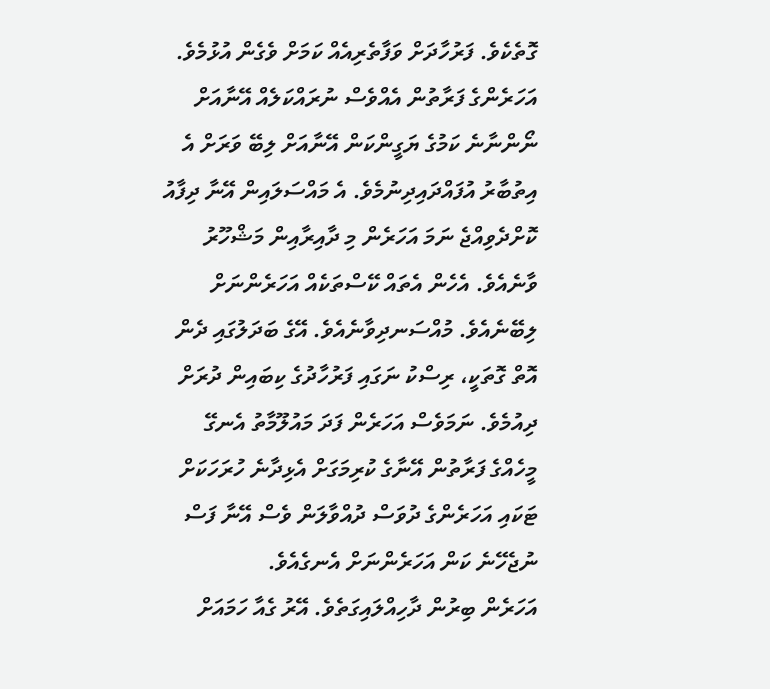ގޮތެކެވެ. ފަރުހާދަށް ވަފާތެރިއެއް ކަމަށް ވެގެން އުޅުމެވެ. އަހަރެންގެ ފަރާތުން އެއްވެސް ނުރައްކަލެއް އޭނާއަށް ނޯންނާނެ ކަމުގެ ޔަގީންކަން އޭނާއަށް ލިބޭ ވަރަށް އެ އިތުބާރު އުފައްދައިދިނުމެވެ. އެ މައްސަލައިން އޭނާ ދިފާއު ކޮށްދެވިއްޖެ ނަމަ އަހަރެން މި ދާއިރާއިން މަޝްހޫރު ވާނެއެވެ. އެހެން އެތައް ކޭސްތަކެއް އަހަރެންނަށް ލިބޭނެއެވެ. މުއްސަނދިވާނެއެވެ. އޭގެ ބަދަލުގައި ދެން އޮތް ގޮތަކީ، ރިސްކު ނަގައި ފަރުހާދުގެ ކިބައިން ދުރަށް ދިއުމެވެ. ނަމަވެސް އަހަރެން ފަދަ މައުލޫމާތު އެނގޭ މީހެއްގެ ފަރާތުން އޭނާގެ ކުރިމަގަށް އެޅިދާނެ ހުރަހަކަށް ޓަކައި އަހަރެންގެ ދުވަސް ދުއްވާލަން ވެސް އޭނާ ފަސް ނުޖެހޭނެ ކަން އަހަރެންނަށް އެނގެއެވެ.
އަހަރެން ބިރުން ދާހިއްލައިގަތެވެ. އޭރު ގެއާ ހަމައަށް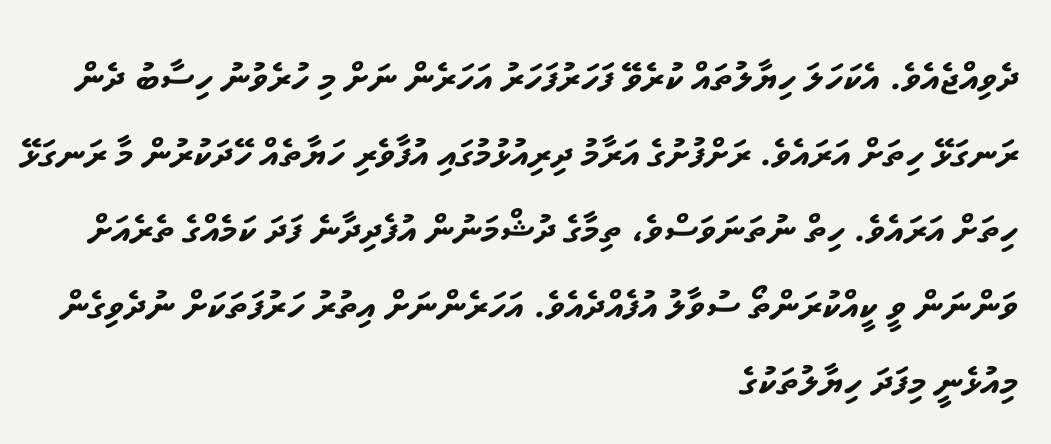ދެވިއްޖެއެވެ. އެކަހަލަ ހިޔާލުތައް ކުރެވޭ ފަހަރުފަހަރު އަހަރެން ނަށް މި ހުރެވުނު ހިސާބު ދެން ރަނގަޅޭ ހިތަށް އަރައެވެ. ރަށްފުށުގެ އަރާމު ދިރިއުޅުމުގައި އުފާވެރި ހަޔާތެއް ހޭދަކުރުން މާ ރަނގަޅޭ ހިތަށް އަރައެވެ. ހިތް ނުތަނަވަސްވެ، ތިމާގެ ދުޝްމަނުން އުފެދިދާނެ ފަދަ ކަމެއްގެ ތެރެއަށް ވަންނަން ވީ ކީއްކުރަންތޯ ސުވާލު އުފެއްދެއެވެ. އަހަރެންނަށް އިތުރު ހަރުފަތަކަށް ނުދެވިގެން މިއުޅެނީ މިފަދަ ހިޔާލުތަކުގެ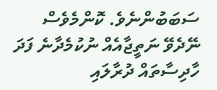ސަބަބުންނެވެ. ކޮންމެވެސް ނޭދެވޭ ނަތީޖާއެއް ނުކުމެދާނެ ފަދަ ހާދިސާތައް ދުރާލައި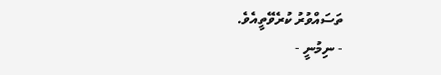ތަސައްވުރު ކުރެވޭތީއެވެ.
- ނިމުނީ -